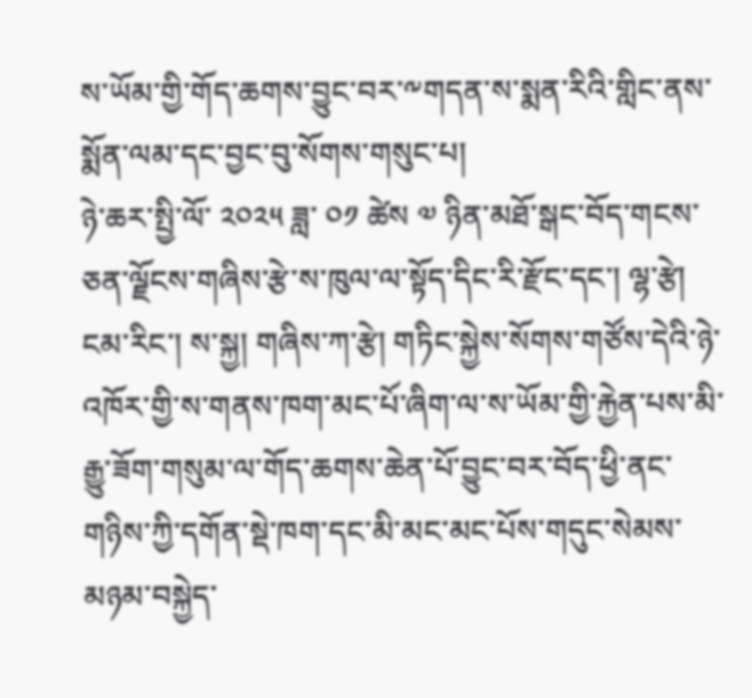ས་ཡོམ་གྱི་གོད་ཆགས་བྱུང་བར་༸གདན་ས་སྨན་རིའི་གླིང་ནས་སྨོན་ལམ་དང་བྱང་བུ་སོགས་གསུང་པ།
ཉེ་ཆར་སྤྱི་ལོ་ ༢༠༢༥ ཟླ་ ༠༡ ཚེས ༧ ཉིན་མཐོ་སྒང་བོད་གངས་ཅན་ལྗོངས་གཞིས་རྩེ་ས་ཁུལ་ལ་སྟོད་དིང་རི་རྫོང་དང་། ལྷ་རྩེ། ངམ་རིང་། ས་སྐྱ། གཞིས་ཀ་རྩེ། གཏིང་སྐྱེས་སོགས་གཙོས་དེའི་ཉེ་འཁོར་གྱི་ས་གནས་ཁག་མང་པོ་ཞིག་ལ་ས་ཡོམ་གྱི་རྐྱེན་པས་མི་རྒྱུ་ཟོག་གསུམ་ལ་གོད་ཆགས་ཆེན་པོ་བྱུང་བར་བོད་ཕྱི་ནང་གཉིས་ཀྱི་དགོན་སྡེ་ཁག་དང་མི་མང་མང་པོས་གདུང་སེམས་མཉམ་བསྐྱེད་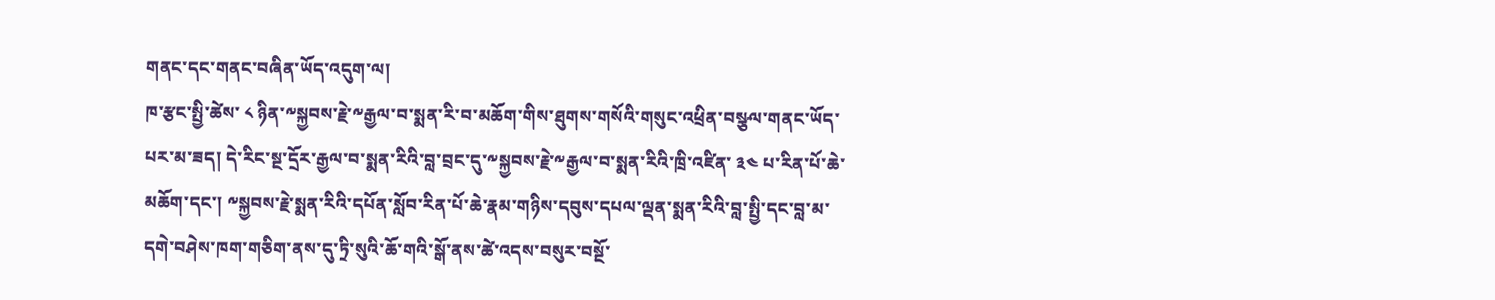གནང་དང་གནང་བཞིན་ཡོད་འདུག་ལ།
ཁ་རྩང་སྤྱི་ཚེས་ ༨ ཉིན་༸སྐྱབས་རྗེ་༸རྒྱལ་བ་སྨན་རི་བ་མཆོག་གིས་ཐུགས་གསོའི་གསུང་འཕྲིན་བསྩལ་གནང་ཡོད་པར་མ་ཟད། དེ་རིང་སྔ་དྲོར་རྒྱལ་བ་སྨན་རིའི་བླ་བྲང་དུ་༸སྐྱབས་རྗེ་༸རྒྱལ་བ་སྨན་རིའི་ཁྲི་འཛིན་ ༣༤ པ་རིན་པོ་ཆེ་མཆོག་དང་། ༸སྐྱབས་རྗེ་སྨན་རིའི་དཔོན་སློབ་རིན་པོ་ཆེ་རྣམ་གཉིས་དབུས་དཔལ་ལྡན་སྨན་རིའི་བླ་སྤྱི་དང་བླ་མ་དགེ་བཤེས་ཁག་གཅིག་ནས་དུ་ཏྲི་སུའི་ཆོ་གའི་སྒོ་ནས་ཚེ་འདས་བསུར་བསྔོ་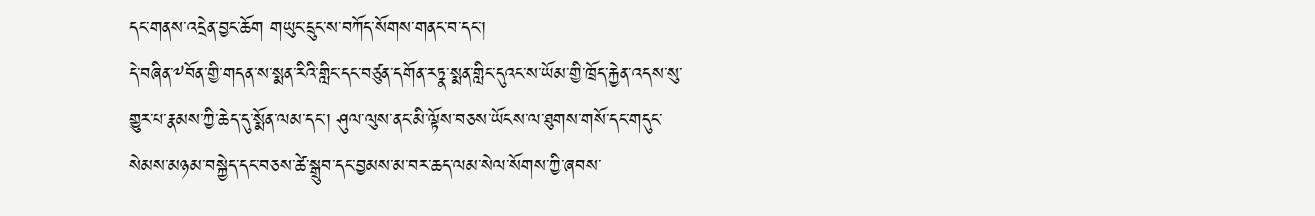དང་གནས་འདྲེན་བྱང་ཆོག གཡུང་དྲུང་ས་བཀོད་སོགས་གནང་བ་དང་།
དེ་བཞིན་༸བོན་གྱི་གདན་ས་སྨན་རིའི་གླིང་དང་བཙུན་དགོན་རཏྣ་སྨན་གླིང་དུའང་ས་ཡོམ་གྱི་ཁྲོད་རྐྱེན་འདས་སུ་གྱུར་པ་རྣམས་ཀྱི་ཆེད་དུ་སྨོན་ལམ་དང་། ཤུལ་ལུས་ནང་མི་ལྟོས་བཅས་ཡོངས་ལ་ཐུགས་གསོ་དང་གདུང་སེམས་མཉམ་བསྐྱེད་དང་བཅས་ཚེ་སྒྲུབ་དང་བྱམས་མ་བར་ཆད་ལམ་སེལ་སོགས་ཀྱི་ཞབས་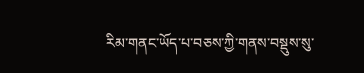རིམ་གནང་ཡོད་པ་བཅས་ཀྱི་གནས་བསྡུས་སུ་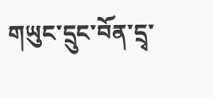གཡུང་དྲུང་བོན་དྲྭ་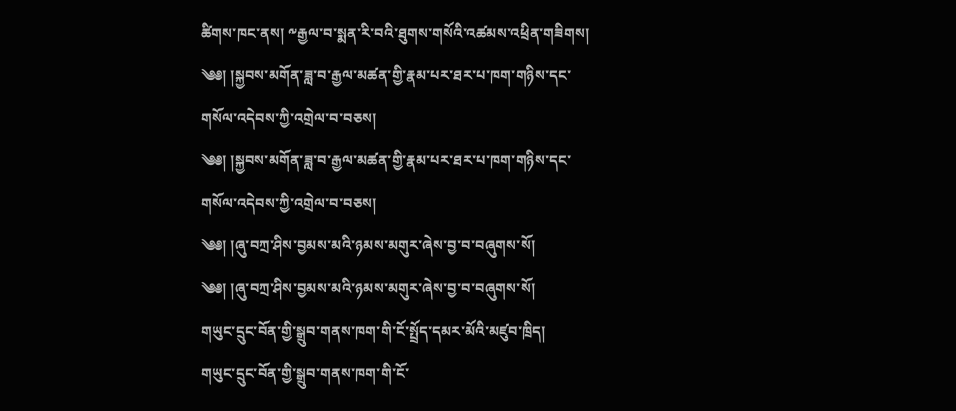ཚིགས་ཁང་ནས། ༸རྒྱལ་བ་སྨན་རི་བའི་ཐུགས་གསོའི་འཚམས་འཕྲིན་གཟིགས།
༄༅། །སྐྱབས་མགོན་ཟླ་བ་རྒྱལ་མཚན་གྱི་རྣམ་པར་ཐར་པ་ཁག་གཉིས་དང་གསོལ་འདེབས་ཀྱི་འགྲེལ་བ་བཅས།
༄༅། །སྐྱབས་མགོན་ཟླ་བ་རྒྱལ་མཚན་གྱི་རྣམ་པར་ཐར་པ་ཁག་གཉིས་དང་གསོལ་འདེབས་ཀྱི་འགྲེལ་བ་བཅས།
༄༅། །ཞུ་བཀྲ་ཤིས་བྱམས་མའི་ཉམས་མགུར་ཞེས་བྱ་བ་བཞུགས་སོ།
༄༅། །ཞུ་བཀྲ་ཤིས་བྱམས་མའི་ཉམས་མགུར་ཞེས་བྱ་བ་བཞུགས་སོ།
གཡུང་དྲུང་བོན་གྱི་སྒྲུབ་གནས་ཁག་གི་ངོ་སྤྲོད་དམར་མོའི་མཛུབ་ཁྲིད།
གཡུང་དྲུང་བོན་གྱི་སྒྲུབ་གནས་ཁག་གི་ངོ་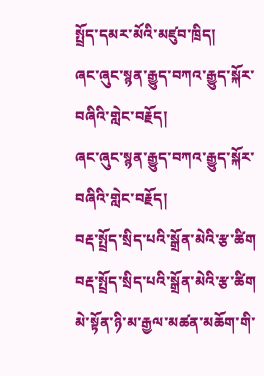སྤྲོད་དམར་མོའི་མཛུབ་ཁྲིད།
ཞང་ཞུང་སྙན་རྒྱུད་བཀའ་རྒྱུད་སྐོར་བཞིའི་གླེང་བརྗོད།
ཞང་ཞུང་སྙན་རྒྱུད་བཀའ་རྒྱུད་སྐོར་བཞིའི་གླེང་བརྗོད།
བརྡ་སྤྲོད་སྲིད་པའི་སྒྲོན་མེའི་རྩ་ཚིག
བརྡ་སྤྲོད་སྲིད་པའི་སྒྲོན་མེའི་རྩ་ཚིག
མེ་སྟོན་ཉི་མ་རྒྱལ་མཚན་མཆོག་གི་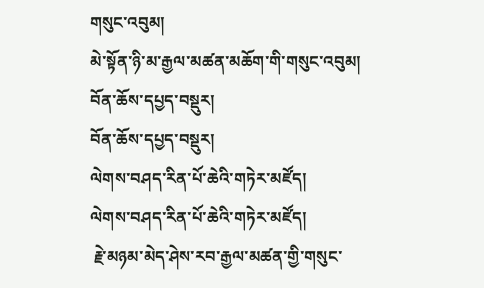གསུང་འབུམ།
མེ་སྟོན་ཉི་མ་རྒྱལ་མཚན་མཆོག་གི་གསུང་འབུམ།
བོན་ཆོས་དཔྱད་བསྡུར།
བོན་ཆོས་དཔྱད་བསྡུར།
ལེགས་བཤད་རིན་པོ་ཆེའི་གཏེར་མཛོད།
ལེགས་བཤད་རིན་པོ་ཆེའི་གཏེར་མཛོད།
 རྗེ་མཉམ་མེད་ཤེས་རབ་རྒྱལ་མཚན་གྱི་གསུང་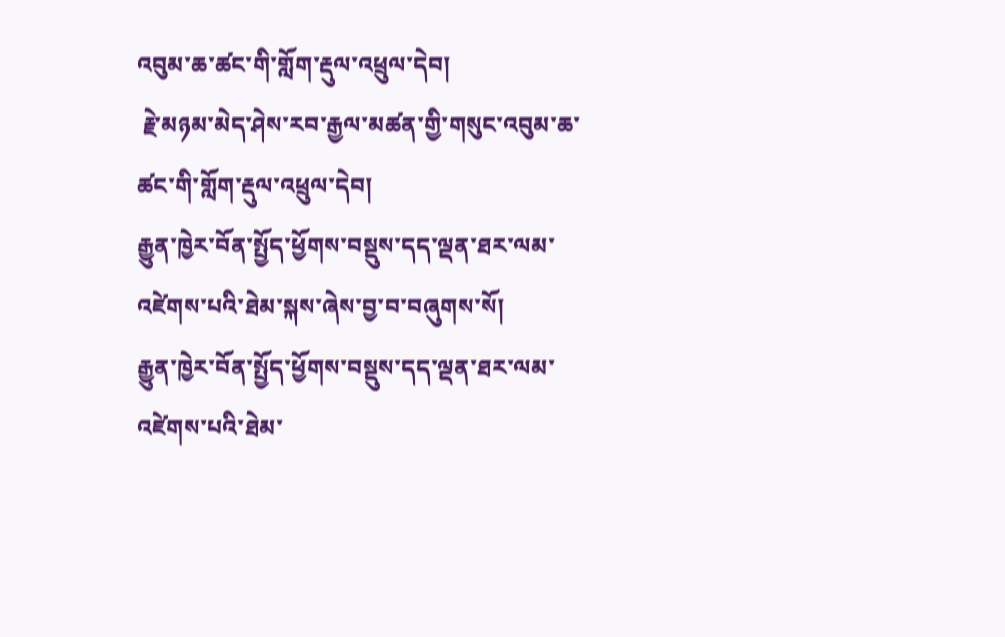འབུམ་ཆ་ཚང་གི་གློག་རྡུལ་འཕྲུལ་དེབ།
 རྗེ་མཉམ་མེད་ཤེས་རབ་རྒྱལ་མཚན་གྱི་གསུང་འབུམ་ཆ་ཚང་གི་གློག་རྡུལ་འཕྲུལ་དེབ།
རྒྱུན་ཁྱེར་བོན་སྤྱོད་ཕྱོགས་བསྡུས་དད་ལྡན་ཐར་ལམ་འཛེགས་པའི་ཐེམ་སྐས་ཞེས་བྱ་བ་བཞུགས་སོ།
རྒྱུན་ཁྱེར་བོན་སྤྱོད་ཕྱོགས་བསྡུས་དད་ལྡན་ཐར་ལམ་འཛེགས་པའི་ཐེམ་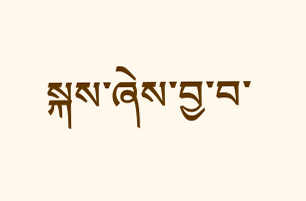སྐས་ཞེས་བྱ་བ་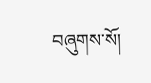བཞུགས་སོ།